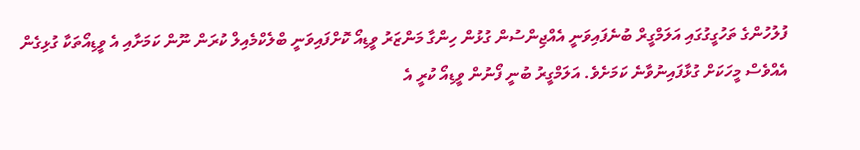ފުލުހުންގެ ތަހުގީގުގައި އަލަމްގީރް ބުނެފައިވަނީ އެއްޖިންސުން ގުޅުން ހިންގާ މަންޒަރު ވީޑިއޯ ކޮށްފައިވަނީ ބްލެކްމެއިލް ކުރަން ނޫން ކަމަށާއި އެ ވީޑިއޯތަކާ ގުޅިގެން އެއްވެސް މީހަކަށް ގުޅާފައިނުވާނެ ކަމަށެވެ. އަލަމްގީރު ބުނީ ފޯނުން ވީޑިއޯ ކުރީ އެ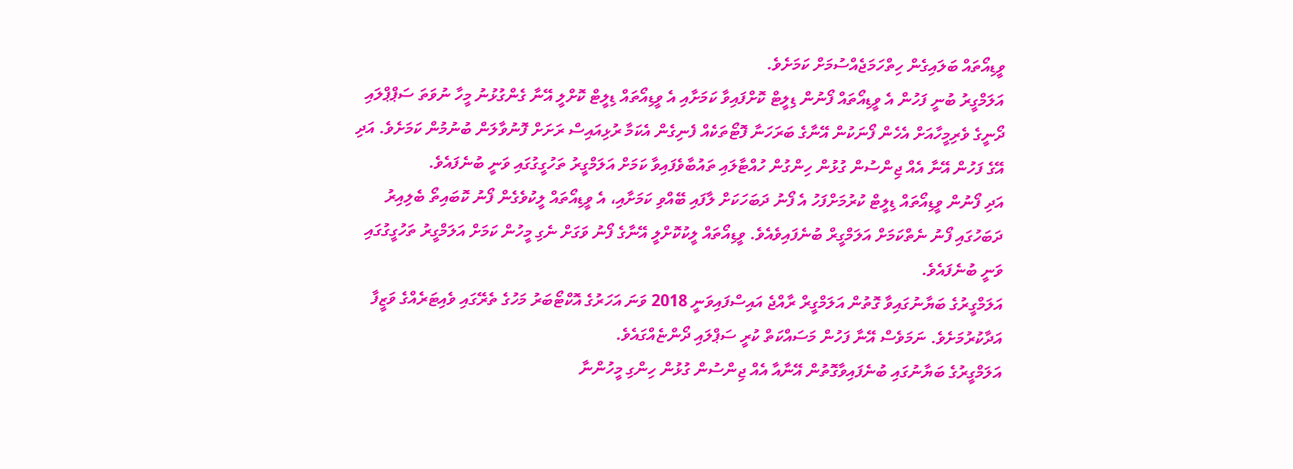ވީޑިއޯތައް ބަލައިގެން ހިތްހަމަޖެއްސުމަށް ކަމަށެވެ.
އަލަމްގީރު ބުނީ ފަހުން އެ ވީޑިއޯތައް ފޯނުން ޑިލީޓް ކޮށްފައިވާ ކަމަށާއި އެ ވީޑިއޯތައް ޑިލީޓް ކޮށްލީ އޭނާ ގެންގުޅުނު މީހާ ނުވަތަ ސަޕްޕްލައި ދޯނީގެ ވެރިމީހާއަށް އެހެން ފޯނަކުން އޭނާގެ ބަރަހަނާ ފޮޓޯތަކެއް ފެނިގެން އެކަމާ ރުޅިއައިސް ރަށަށް ފޮނުވާލަން ބުނުމުން ކަމަށެވެ. އަދި އޭގެ ފަހުން އޭނާ އެއް ޖިންސުން ގުޅުން ހިންގުން ހުއްޓާލައި ތައުބާވެފައިވާ ކަމަށް އަލަމްގީރު ތަހުގީގުގައި ވަނީ ބުނެފައެވެ.
އަދި ފޯނުން ވީޑިއޯތައް ޑިލީޓް ކުރުމަށްފަހު އެ ފޯނު ދަބަހަކަށް ލާފައި ބޭއްވި ކަމަށާއި، އެ ވީޑިއޯތައް ލީކުވެގެން ފޯނު ކޮބައިތޯ ބެލިއިރު ދަބަހުގައި ފޯނު ނެތްކަމަށް އަލަމްގީރް ބުނެފައިވެއެވެ. ވީޑިއޯތައް ލީކުކޮށްލީ އޭނާގެ ފޯނު ވަގަށް ނެގި މީހުން ކަމަށް އަލަމްގީރު ތަހުގީގުގައި ވަނީ ބުނެފައެވެ.
އަލަމްގީރުގެ ބަޔާނުގައިވާ ގޮތުން އަލަމްގީރް ރާއްޖެ އައިސްފައިވަނީ 2018 ވަނަ އަހަރުގެ އޮކްޓޯބަރު މަހުގެ ތެރޭގައި ވެއިޓަރެއްގެ ވަޒީފާ އަދާކުރުމަށެވެ. ނަމަވެސް އޭނާ ފަހުން މަސައްކަތް ކުރީ ސަޕްލައި ދޯންޏެއްގައެވެ.
އަލަމްގީރުގެ ބަޔާނުގައި ބުނެފައިވާގޮތުން އޭނާއާ އެއް ޖިންސުން ގުޅުން ހިންގި މީހުންނާ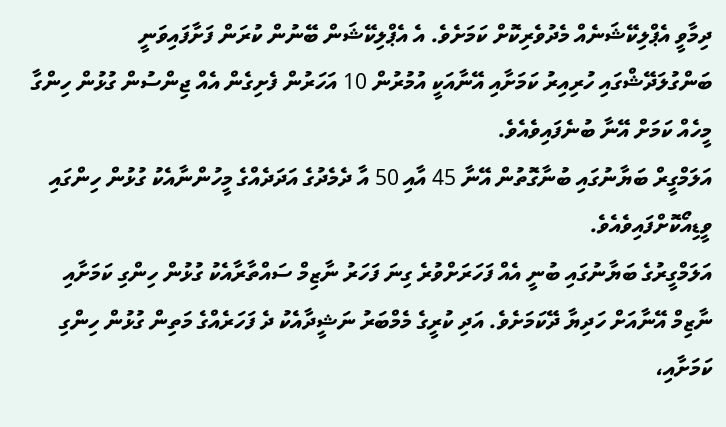ދިމާވީ އެޕްލިކޭޝަނެއް މެދުވެރިކޮށް ކަމަށެވެ. އެ އެޕްލިކޭޝަން ބޭނުން ކުރަން ފަށާފައިވަނީ ބަންގުލަދޭޝްގައި ހުރިއިރު ކަމަށާއި އޭނާއަކީ އުމުރުން 10 އަހަރުން ފެށިގެން އެއް ޖިންސުން ގުޅުން ހިންގާ މީހެއް ކަމަށް އޭނާ ބުނެފައިވެއެވެ.
އަލަމްގީރް ބަޔާނުގައި ބުނާގޮތުން އޭނާ 45 އާއި 50 އާ ދެމެދުގެ އަދަދެއްގެ މީހުންނާއެކު ގުޅުން ހިންގައި ވީޑިއޯކޮށްފައިވެއެވެ.
އަލަމްގީރުގެ ބަޔާނުގައި ބުނީ އެއް ފަހަރަށްވުރެ ގިނަ ފަހަރު ނާޒިމް ސައްތާރާއެކު ގުޅުން ހިންގި ކަމަށާއި ނާޒިމް އޭނާއަށް ހަދިޔާ ދޭކަމަށެވެ. އަދި ކުރީގެ މެމްބަރު ނަޝީދާއެކު ދެ ފަހަރެއްގެ މަތިން ގުޅުން ހިންގި ކަމަށާއި،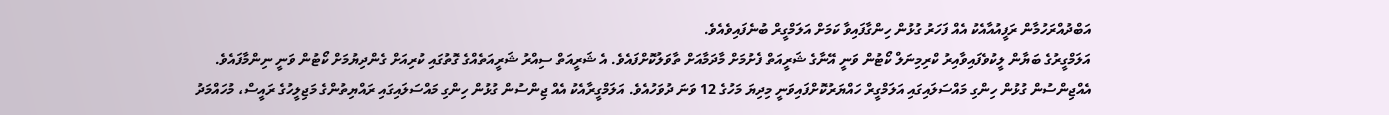އަބްދުއްރަހުމާން ރަފީއުއާއެކު އެއް ފަހަރު ގުޅުން ހިންގާފައިވާ ކަމަށް އަލަމްގީރް ބުނެފައިވެއެވެ.
އަލަމްގީރުގެ ބަޔާން ލީކުވެފައިވާއިރު ކްރިމިނަލް ކޯޓުން ވަނީ އޭނާގެ ޝަރީއަތް ފެށުމަށް މާދަމާއަށް ތާވަލުކޮށްފައެވެ. އެ ޝަރީއަތް ސިއްރު ޝަރީއަތެއްގެ ގޮތުގައި ކުރިއަށް ގެންދިޔުމަށް ކޯޓުން ވަނީ ނިންމާފައެވެ.
އެއްޖިންސުން ގުޅުން ހިންގި މައްސަލައިގައި އަލަމްގީރް ހައްޔަރުކޮށްފައިވަނީ މިދިޔަ މަހުގެ 12 ވަނަ ދުވަހުއެވެ. އަލަމްގީރާއެކު އެއް ޖިންސުން ގުޅުން ހިންގި މައްސަލައިގައި ރައްޔިތުންގެ މަޖިލީހުގެ ރައީސް، މުހައްމަދު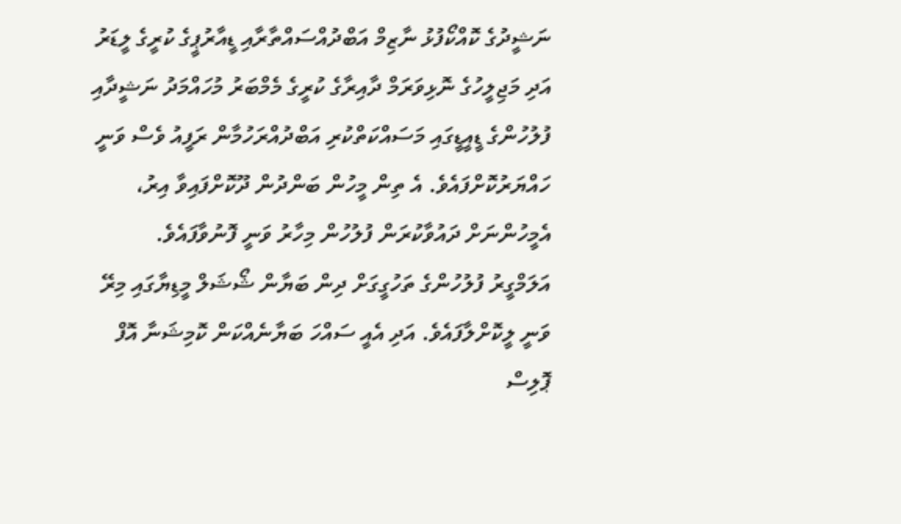ނަޝީދުގެ ކޮއްކޯފުޅު ނާޒިމް އަބްދުއްސައްތާރާއި ޑީއާރުޕީގެ ކުރީގެ ލީޑަރު އަދި މަޖިލީހުގެ ނޮޅިވަރަމް ދާއިރާގެ ކުރީގެ މެމްބަރު މުހައްމަދު ނަޝީދާއި ފުލުހުންގެ ޑީއީޑީގައި މަސައްކަތްކުރި އަބްދުއްރަހުމާން ރަފީއު ވެސް ވަނީ ހައްޔަރުކޮށްފައެވެ. އެ ތިން މީހުން ބަންދުން ދޫކޮށްފައިވާ އިރު، އެމީހުންނަށް ދައުވާކުރަން ފުލުހުން މިހާރު ވަނީ ފޮނުވާފައެވެ.
އަލަމްގީރު ފުލުހުންގެ ތަހުގީގަށް ދިން ބަޔާން ޝޯޝަލް މީޑިޔާގައި މިރޭ ވަނީ ލީކޮށްލާފައެވެ. އަދި އެއީ ސައްހަ ބަޔާނެއްކަން ކޮމިޝަނާ އޮފް ޕޮލިސް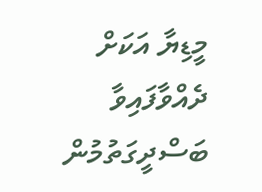މީޑިޔާ އަކަށް ދެއްވާފައިވާ ބަސްދީގަތުމުން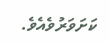ކަށަވަރުވެއެވެ.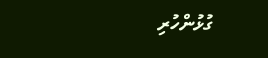ގުޅުންހުރި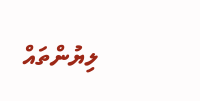ލިޔުންތައް